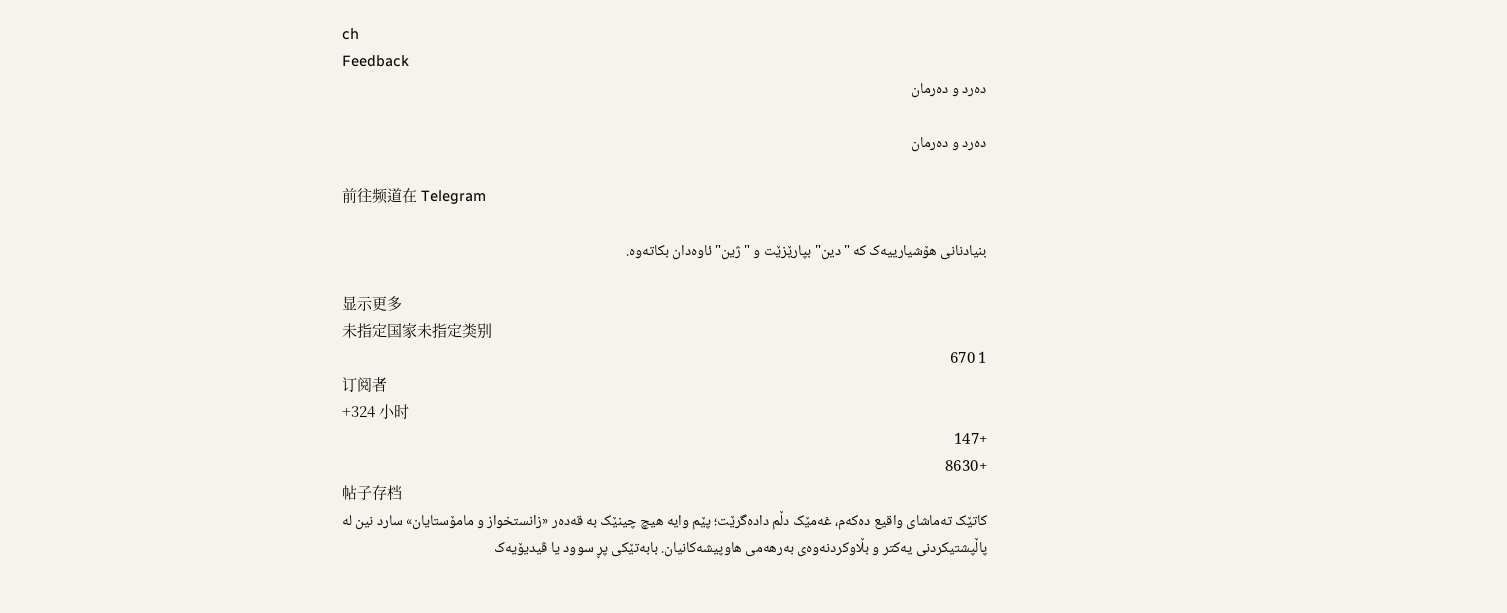ch
Feedback
دەرد و دەرمان

دەرد و دەرمان

前往频道在 Telegram

بنیادنانی هۆشیارییەک کە "دین" بپارێزێت و "ژين" ئاوەدان بکاتەوە.

显示更多
未指定国家未指定类别
1 670
订阅者
+324 小时
+147
+8630
帖子存档
کاتێک تەماشای واقیع دەکەم، غەمێک دڵم دادەگرێت؛ پێم وایە هیچ چینێک بە قەدەر «زانستخواز و مامۆستایان» سارد نین لە پاڵپشتیکردنی یەکتر و بڵاوکردنەوەی بەرهەمی هاوپیشەکانیان. بابەتێکی پڕ سوود یا ڤیدیۆیەک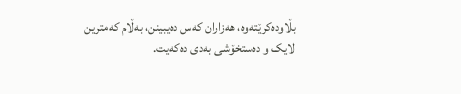بڵاودەکرێتەوە، هەزاران کەس دەیبینن، بەڵام کەمترین لایک و دەستخۆشی بەدی دەکەیت.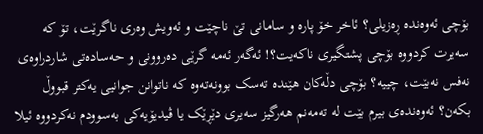بۆچی ئەوەندە ڕەزیلی؟ ئاخر خۆ پارە و سامانی تێ ناچێت و ئەویش وەری ناگرێت، تۆ کە سەیرت کردووە بۆچی پشتگیری ناکەیت؟! ئەگەر ئەمە گرێی دەروونی و حەسادەتی شاردراوەی نەفس نەبێت، چییە؟ بۆچی دڵەکان هێندە تەسک بوونەتەوە کە ناتوانن جوانیی یەکتر قبووڵ بکەن؟ ئەوەندەی بیرم بێت لە تەمەنم هەرگیز سەیری دێڕێک یا ڤیدیۆیەکی بەسوودم نەکردووە ئیلا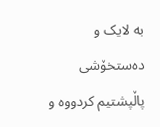بە لایک و دەستخۆشی پاڵپشتیم کردووە و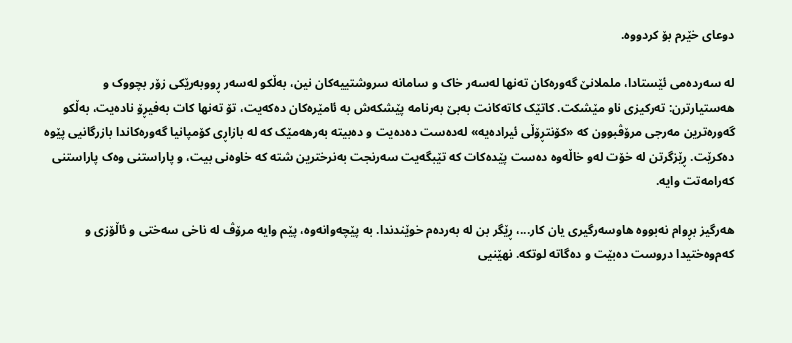دوعای خێرم بۆ کردووە.

لە سەردەمی ئێستادا، ململانێ گەورەکان تەنها لەسەر خاک و سامانە سروشتییەکان نین، بەڵکو لەسەر ڕووبەرێکی زۆر بچووک و هەستیارترن: تەرکیزی ناو مێشکت. کاتێک کاتەکانت بەبێ بەرنامە پێشکەش بە ئامێرەکان دەکەیت، تۆ تەنها کات بەفیڕۆ نادەیت، بەڵکو گەورەترین مەرجی مرۆڤبوون کە «کۆنتڕۆڵی ئیرادەیە» لەدەست دەدەیت و دەبیتە بەرهەمێک کە لە بازاڕی کۆمپانیا گەورەکاندا بازرگانیی پێوە دەکرێت. ڕێزگرتن لە خۆت لەو خاڵەوە دەست پێدەکات کە تێبگەیت سەرنجت بەنرخترین شتە کە خاوەنی بیت، و پاراستنی وەک پاراستنی کەرامەتت وایە.

هەرگیز بڕوام نەبووە هاوسەرگیری یان کار...، ڕێگر بن لە بەردەم خوێندندا. بە پێچەوانەوە، پێم وایە مرۆڤ لە ناخی سەختی و ئاڵۆزی و کەم‌وەختیدا دروست دەبێت و دەگاتە لوتکە. نهێنیی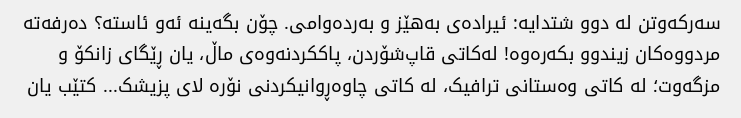سەرکەوتن لە دوو شتدایە: ئیرادەی بەهێز و بەردەوامی. چۆن بگەینە ئەو ئاستە؟ دەرفەتە مردووەکان زیندوو بکەرەوە! لەکاتی قاپ‌شۆردن، پاککردنەوەی ماڵ، یان ڕێگای زانکۆ و مزگەوت؛ لە کاتی وەستانی ترافیک، لە کاتی چاوەڕوانیکردنی نۆرە لای پزیشک... کتێب یان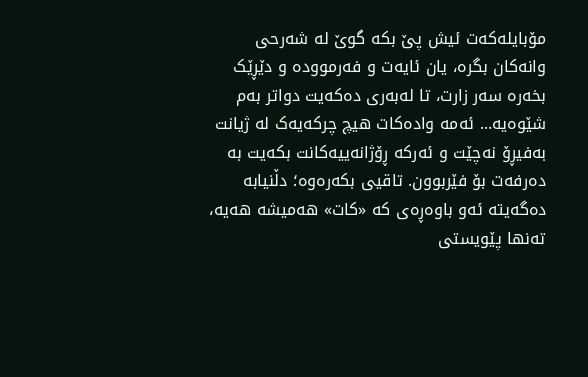مۆبایلەکەت ئیش پێ بکە گوێ لە شەرحی وانەکان بگرە، یان ئایەت و فەرموودە و دێڕێک بخەرە سەر زارت، تا لەبەری دەکەیت دواتر بەم شێوەیە... ئەمە وادەکات هیچ چرکەیەک لە ژیانت بەفیڕۆ نەچێت و ئەرکە ڕۆژانەییەکانت بکەیت بە دەرفەت بۆ فێربوون. تاقیی بکەرەوە؛ دڵنیابە دەگەیتە ئەو باوەڕەی کە «کات» هەمیشە هەیە، تەنها پێویستی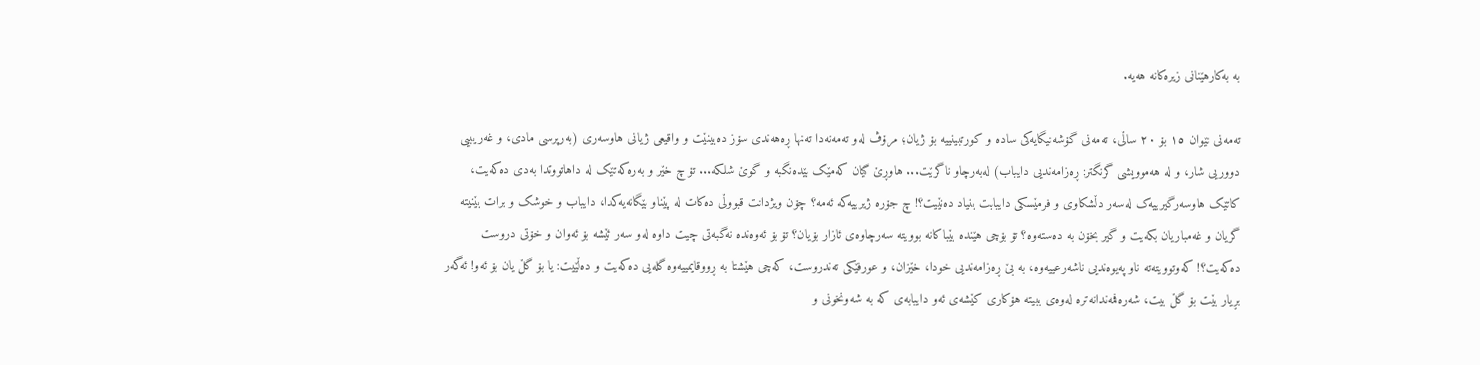بە بەکارهێنانی زیرەکانە هەیە.

تەمەنی نێوان ١٥ بۆ ٢٠ ساڵی، تەمەنی گۆشەنیگایەکی سادە و کورتبینییە بۆ ژیان؛ مرۆڤ لەو تەمەنەدا تەنها ڕەهەندی سۆز دەبینێت و واقیعی ژیانی هاوسەری (بەرپرسی مادی، و غەریبیی دووریی شار، و لە هەموویشی گرنگتر: ڕەزامەندیی دایباب) لەبەرچاو ناگرێت... هاوڕێ گیان کەمێک بێدەنگبە و گوێ شلکە... تۆ چ خێر و بەرەکەتێک لە داهاتووتدا بەدی دەکەیت، کاتێک هاوسەرگیرییەک لەسەر دڵشکاوی و فرمێسکی دایبابت بنیاد دەنێیت؟! چ جۆرە ژیرییەکە ئەمە؟ چۆن ویژدانت قبووڵی دەکات لە پێناو بێگانەیەکدا، دایباب و خوشک و برات بێنیتە گریان و غەمباریان بکەیت و گیر بخۆن بە دەستەوە؟ تۆ بۆچی هێندە بێباکانە بوویتە سەرچاوەی ئازار بۆیان؟ تۆ بۆ ئەوەندە نەگبەتی چیت داوە لەو سەر ئێشە بۆ ئەوان و خۆتی دروست دەکەیت؟! کەوتوویتەتە ناو پەیوەندیی ناشەرعییەوە، بە بێ ڕەزامەندیی خودا، خێزان، و عورفێکی تەندروست، کەچی هێشتا بە ڕووقایمییەوە گلەیی دەکەیت و دەڵێیت: یا بۆ گڵ یان بۆ ئەو! ئەگەر بڕیار بێت بۆ گڵ بیت، شەرەفمەندانەترە لەوەی ببیتە هۆکاری کێشەی ئەو دایبابەی کە بە شەونخونی و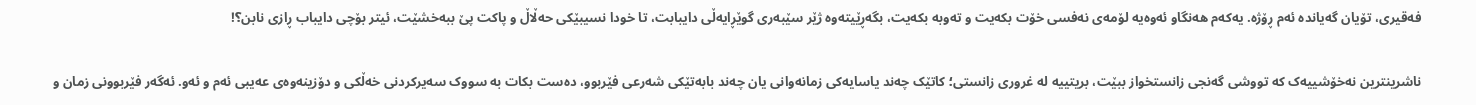فەقیری، تۆیان گەیاندە ئەم ڕۆژە. یەکەم هەنگاو ئەوەیە لۆمەی نەفسی خۆت بکەیت و تەوبە بکەیت، بگەڕێیتەوە ژێر سێبەری گوێڕایەڵی دایبابت، تا خودا نسیبێکی حەڵاڵ و پاکت پێ ببەخشێت، ئیتر بۆچی دایباب ڕازی نابن؟!

ناشرینترین نەخۆشییەک کە تووشی گەنجی زانستخواز ببێت، بریتییە لە غروری زانستی؛ کاتێک چەند یاسایەکی زمانەوانی یان چەند بابەتێکی شەرعی فێربوو، دەست بکات بە سووک سەیرکردنی خەڵکی و دۆزینەوەی عەیبی ئەم و ئەو. ئەگەر فێربوونی زمان و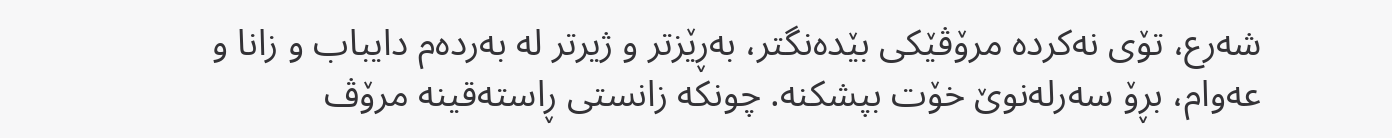شەرع، تۆی نەکردە مرۆڤێکی بێدەنگتر، بەڕێزتر و ژیرتر لە بەردەم دایباب و زانا و عەوام، بڕۆ سەرلەنوێ خۆت بپشکنە. چونکە زانستی ڕاستەقینە مرۆڤ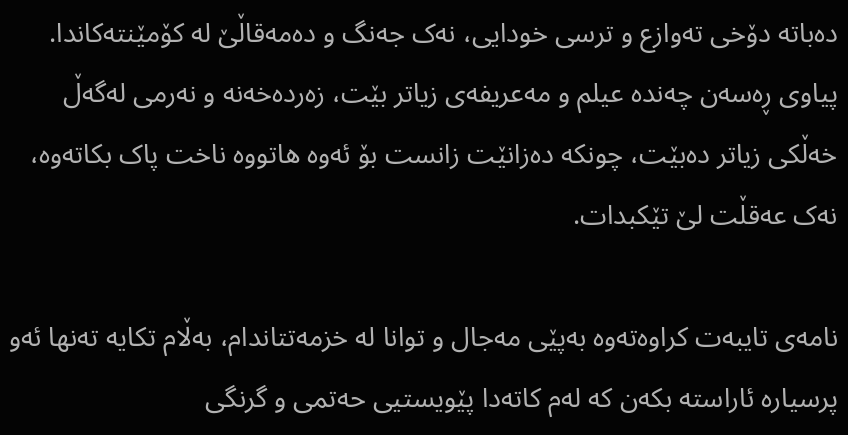دەباتە دۆخی تەوازع و ترسی خودایی، نەک جەنگ و دەمەقاڵێ لە کۆمێنتەکاندا. پیاوی ڕەسەن چەندە عیلم و مەعریفەی زیاتر بێت، زەردەخەنە و نەرمی لەگەڵ خەڵکی زیاتر دەبێت، چونکە دەزانێت زانست بۆ ئەوە هاتووە ناخت پاک بکاتەوە، نەک عەقڵت لێ تێکبدات.

نامەی تایبەت کراوەتەوە بەپێی مەجال و توانا لە خزمەتتاندام، بەڵام تکایە تەنها ئەو پرسیارە ئاراستە بکەن کە لەم کاتەدا پێویستیی حەتمی و گرنگی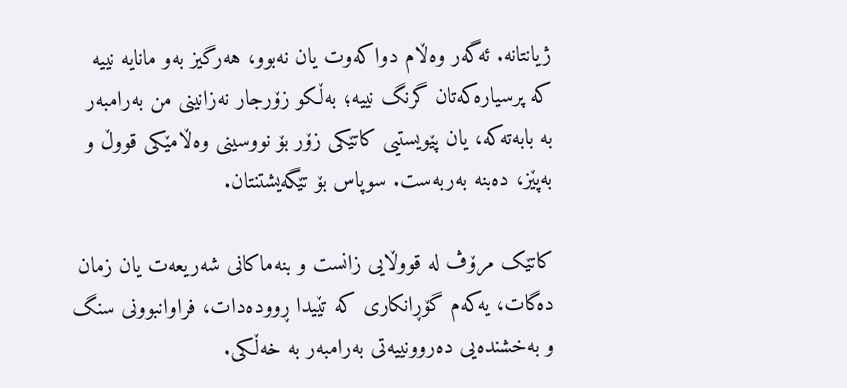ژیانتانە. ئەگەر وەڵام دواکەوت یان نەبوو، هەرگیز بەو مانایە نییە کە پرسیارەکەتان گرنگ نییە؛ بەڵکو زۆرجار نەزانینی من بەرامبەر بە بابەتەکە، یان پێویستیی کاتێکی زۆر بۆ نووسینی وەڵامێکی قووڵ و بەپێز، دەبنە بەربەست. سوپاس بۆ تێگەیشتنتان.

کاتێک مرۆڤ لە قووڵایی زانست و بنەماکانی شەریعەت یان زمان دەگات، یەکەم گۆڕانکاری کە تێیدا ڕوودەدات، فراوانبوونی سنگ و بەخشندەیی دەروونییەتی بەرامبەر بە خەڵکی.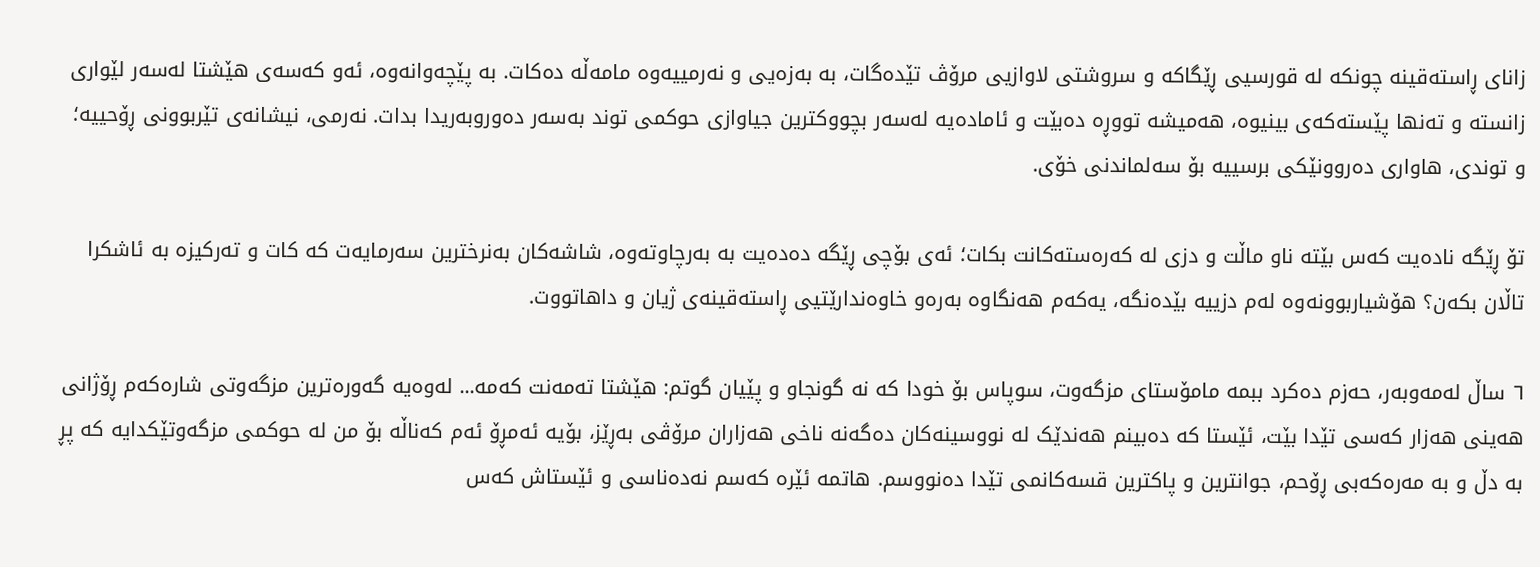زانای ڕاستەقینە چونکە لە قورسیی ڕێگاکە و سروشتی لاوازیی مرۆڤ تێدەگات، بە بەزەیی و نەرمییەوە مامەڵە دەکات. بە پێچەوانەوە، ئەو کەسەی هێشتا لەسەر لێواری زانستە و تەنها پێستەکەی بینیوە، هەمیشە تووڕە دەبێت و ئامادەیە لەسەر بچووکترین جیاوازی حوکمی توند بەسەر دەوروبەریدا بدات. نەرمی، نیشانەی تێربوونی ڕۆحییە؛ و توندی، هاواری دەروونێکی برسییە بۆ سەلماندنی خۆی.

تۆ ڕێگە نادەیت کەس بێتە ناو ماڵت و دزی لە کەرەستەکانت بکات؛ ئەی بۆچی ڕێگە دەدەیت بە بەرچاوتەوە، شاشەکان بەنرخترین سەرمایەت کە کات و تەرکیزە بە ئاشکرا تاڵان بکەن؟ هۆشیاربوونەوە لەم دزییە بێدەنگە، یەکەم هەنگاوە بەرەو خاوەندارێتیی ڕاستەقینەی ژیان و داهاتووت.

٦ ساڵ لەمەوبەر، حەزم دەکرد ببمە مامۆستای مزگەوت، سوپاس بۆ خودا کە نە گونجاو و پێیان گوتم: هێشتا تەمەنت کەمە... لەوەیە گەورەترین مزگەوتی شارەکەم ڕۆژانی هەینی هەزار کەسی تێدا بێت، ئێستا کە دەبینم هەندێک لە نووسینەکان دەگەنە ناخی هەزاران مرۆڤی بەڕێز، بۆیە ئەمڕۆ ئەم کەناڵە بۆ من لە حوکمی مزگەوتێکدایە کە پڕ بە دڵ و بە مەرەکەبی ڕۆحم، جوانترین و پاکترین قسەکانمی تێدا دەنووسم. هاتمە ئێرە کەسم نەدەناسی و ئێستاش کەس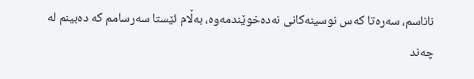ناناسم، سەرەتا کەس نوسینەکانی نەدەخوێندمەوە، بەڵام ئێستا سەرسامم کە دەبینم لە چەند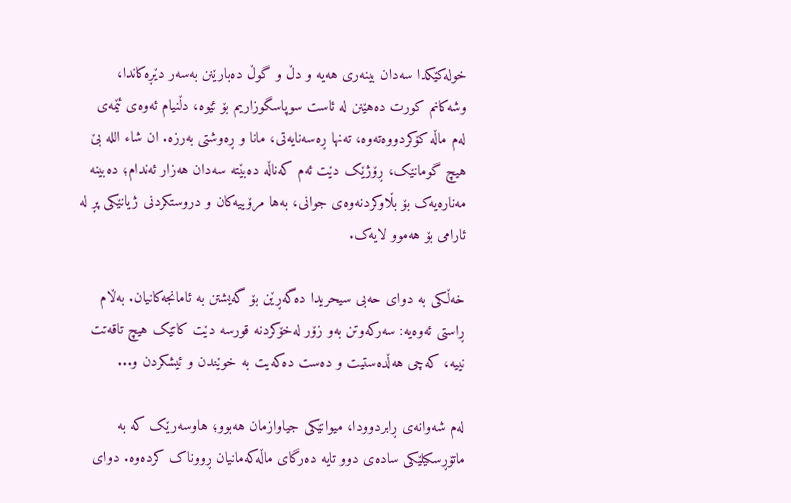خولەکێکدا سەدان بینەری هەیە و دڵ و گوڵ دەبارێنن بەسەر دێڕەکاندا، وشەکانم کورت دەهێنن لە ئاست سوپاسگوزاریم بۆ ئێوە، دڵنیام ئەوەی ئێمەی لەم ماڵە کۆکردووەتەوە، تەنها ڕەسەنایەتی، مانا و ڕەوشتی بەرزە. ان شاء اللە بێ هیچ گومانێک، ڕۆژێک دێت ئەم کەناڵە دەبێتە سەدان هەزار ئەندام؛ دەبینە مەنارەیەک بۆ بڵاوکردنەوەی جوانی، بەها مرۆییەکان و دروستکردنی ژیانێکی پڕ لە ئارامی بۆ هەموو لایەک.

خەڵکی بە دوای حەبی سیحریدا دەگەڕێن بۆ گەیشتن بە ئامانجەکانیان. بەڵام ڕاستی ئەوەیە: سەرکەوتن بەو زۆر لەخۆکردنە قورسە دێت کاتێک هیچ تاقەتت نییە، کەچی هەڵدەستیت و دەست دەکەیت بە خوێندن و ئیشکردن و...

لەم شەوانەی ڕابردوودا، میوانێکی جیاوازمان هەبوو؛ هاوسەرێک کە بە ماتۆڕسکیلێکی سادەی دوو تایە دەرگای ماڵەکەمانیان ڕووناک کردەوە. دوای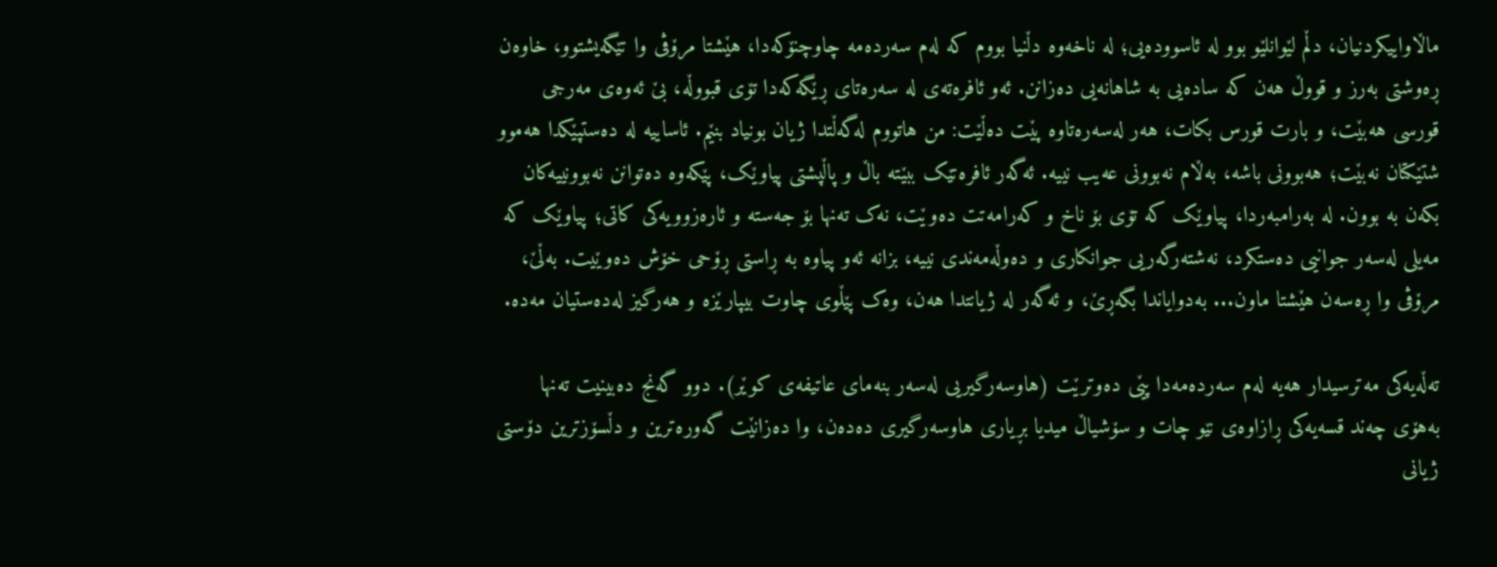ماڵاواییکردنیان، دڵم لێوانلێو بوو لە ئاسوودەیی؛ لە ناخەوە دڵنیا بووم کە لەم سەردەمە چاوچنۆکەدا، هێشتا مرۆڤی وا تێگەیشتوو، خاوەن ڕەوشتی بەرز و قووڵ هەن کە سادەیی بە شاهانەیی دەزانن. ئەو ئافرەتەی لە سەرەتای ڕێگەکەدا تۆی قبووڵە، بێ ئەوەی مەرجی قورسی هەبێت، و بارت قورس بکات، هەر لەسەرەتاوە پێت دەڵێت: من هاتووم لەگەڵتدا ژیان بونیاد بنێم. ئاساییە لە دەستپێکدا هەموو شتێکتان نەبێت؛ هەبوونی باشە، بەڵام نەبوونی عەیب نییە. ئەگەر ئافرەتێک ببێتە باڵ و پاڵپشتی پیاوێک، پێکەوە دەتوانن نەبوونییەکان بکەن بە بوون. لە بەرامبەردا، پیاوێک کە تۆی بۆ ناخ و کەرامەتت دەوێت، نەک تەنها بۆ جەستە و ئارەزوویەکی کاتی؛ پیاوێک کە مەیلی لەسەر جوانیی دەستکرد، نەشتەرگەریی جوانکاری و دەوڵەمەندی نییە، بزانە ئەو پیاوە بە ڕاستی ڕۆحی خۆش دەوێیت. بەڵێ، مرۆڤی وا ڕەسەن هێشتا ماون... بەدوایاندا بگەڕێ، و ئەگەر لە ژیانتدا هەن، وەک پێڵوی چاوت بیپارێزە و هەرگیز لەدەستیان مەدە.

تەڵەیەکی مەترسیدار هەیە لەم سەردەمەدا پێی دەوترێت (هاوسەرگیریی لەسەر بنەمای عاتیفەی کوێر). دوو گەنج دەبینیت تەنها بەهۆی چەند قسەیەکی ڕازاوەی نێو چات و سۆشیاڵ میدیا بڕیاری هاوسەرگیری دەدەن، وا دەزانێت گەورەترین و دڵسۆزترین دۆستی ژیانی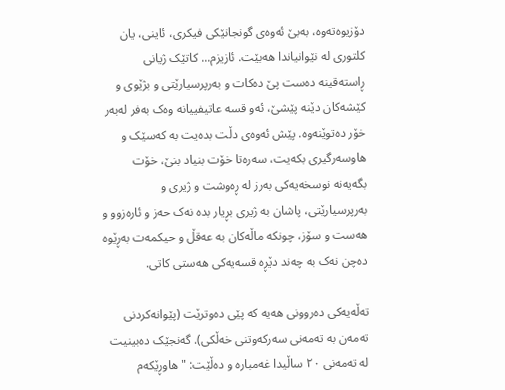دۆزیوەتەوە، بەبێ ئەوەی گونجانێکی فیکری، ئاینی، یان کلتوری لە نێوانیاندا هەبێت. ئازیزم... کاتێک ژیانی ڕاستەقینە دەست پێ دەکات و بەرپرسیارێتی و بژێوی و کێشەکان دێنە پێشێ، ئەو قسە عاتیفییانە وەک بەفر لەبەر خۆر دەتوێنەوە. پێش ئەوەی دڵت بدەیت بە کەسێک و هاوسەرگیری بکەیت، سەرەتا خۆت بنیاد بنێ، خۆت بگەیەنە نوسخەیەکی بەرز لە ڕەوشت و ژیری و بەرپرسیارێتی، پاشان بە ژیری بڕیار بدە نەک حەز و ئارەزوو و هەست و سۆز، چونکە ماڵەکان بە عەقڵ و حیکمەت بەڕێوە دەچن نەک بە چەند دێڕە قسەیەکی هەستی کاتی.

تەڵەیەکی دەروونی هەیە کە پێی دەوترێت (پێوانەکردنی تەمەن بە تەمەنی سەرکەوتنی خەڵکی). گەنجێک دەبینیت لە تەمەنی ٢٠ ساڵیدا غەمبارە و دەڵێت: "هاوڕێکەم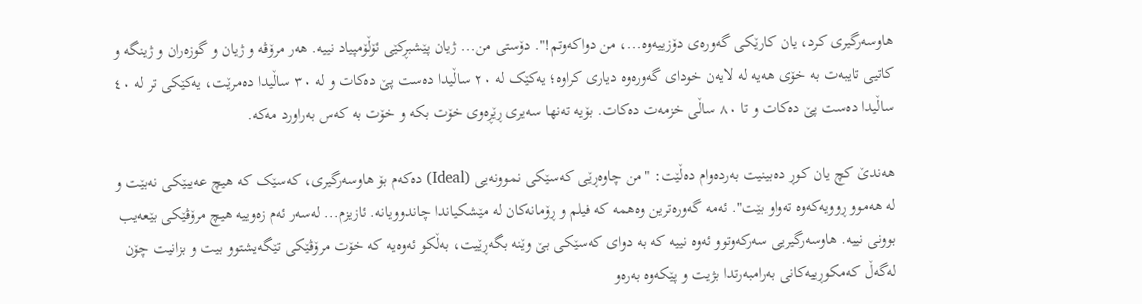هاوسەرگیری کرد، یان کارێکی گەورەی دۆزییەوە...، من دواکەوتم!". دۆستی من... ژیان پێشبڕکێی ئۆڵۆمپیاد نییە. هەر مرۆڤە و ژیان و گوزەران و ژینگە و کاتیی تایبەت بە خۆی هەیە لە لایەن خودای گەورەوە دیاری کراوە؛ یەکێک لە ٢٠ ساڵیدا دەست پێ دەکات و لە ٣٠ ساڵیدا دەمرێت، یەکێکی تر لە ٤٠ ساڵیدا دەست پێ دەکات و تا ٨٠ ساڵی خزمەت دەکات. بۆیە تەنها سەیری ڕێڕەوی خۆت بکە و خۆت بە کەس بەراورد مەکە.

هەندێ کچ یان کوڕ دەبینیت بەردەوام دەڵێت: "من چاوەڕێی کەسێکی نموونەیی (Ideal) دەکەم بۆ هاوسەرگیری، کەسێک کە هیچ عەیبێکی نەبێت و لە هەموو ڕوویەکەوە تەواو بێت". ئەمە گەورەترین وەهمە کە فیلم و ڕۆمانەکان لە مێشکیاندا چاندوویانە. ئازیزم... لەسەر ئەم زەوییە هیچ مرۆڤێکی بێعەیب بوونی نییە. هاوسەرگیریی سەرکەوتوو ئەوە نییە کە بە دوای کەسێکی بێ وێنە بگەڕێیت، بەڵکو ئەوەیە کە خۆت مرۆڤێکی تێگەیشتوو بیت و بزانیت چۆن لەگەڵ کەمکوڕییەکانی بەرامبەرتدا بژیت و پێکەوە بەرەو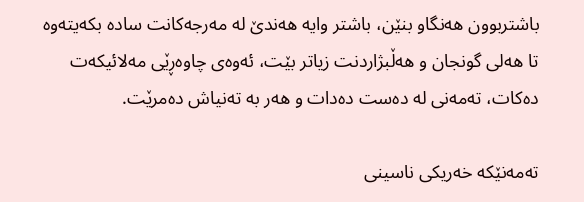باشتربوون هەنگاو بنێن، باشتر وایە هەندێ لە مەرجەکانت سادە بکەیتەوە تا هەلی گونجان و هەڵبژاردنت زیاتر بێت، ئەوەی چاوەڕێی مەلائیکەت دەکات، تەمەنی لە دەست دەدات و هەر بە تەنیاش دەمرێت.

تەمەنێکە خەریکی ناسینی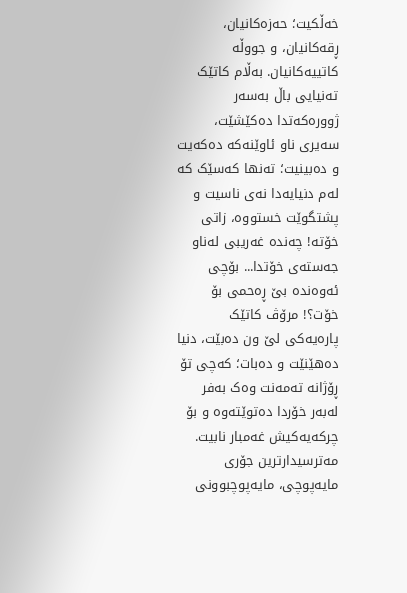خەڵکیت؛ حەزەکانیان، ڕقەکانیان، و جووڵە کاتییەکانیان. بەڵام کاتێک تەنیایی باڵ بەسەر ژوورەکەتدا دەکێشێت، سەیری ناو ئاوێنەکە دەکەیت و دەبینیت؛ تەنها کەسێک کە لەم دنیایەدا نەی ناسیت و پشتگوێت خستووە، زاتی خۆتە! چەندە غەریبی لەناو جەستەی خۆتدا... بۆچی ئەوەندە بێ ڕەحمی بۆ خۆت؟! مرۆڤ کاتێک پارەیەکی لێ ون دەبێت، دنیا دەهێنێت و دەبات؛ کەچی تۆ ڕۆژانە تەمەنت وەک بەفر لەبەر خۆردا دەتوێتەوە و بۆ چرکەیەکیش غەمبار نابیت. مەترسیدارترین جۆری مایەپوچی، مایەپوچبوونی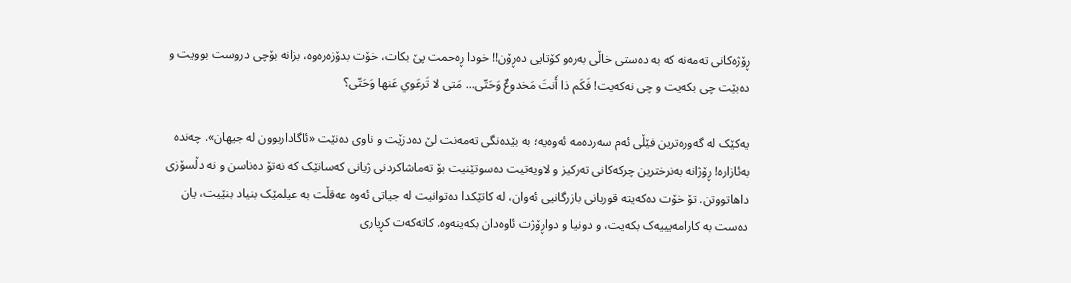ڕۆژەکانی تەمەنە کە بە دەستی خاڵی بەرەو کۆتایی دەڕۆن!! خودا ڕەحمت پێ بکات، خۆت بدۆزەرەوە، بزانە بۆچی دروست بوویت و دەبێت چی بکەیت و چی نەکەیت! فَكَم ذا أَنتَ مَخدوعٌ وَحَتّى... مَتى لا تَرعَوي عَنها وَحَتّى؟

یەکێک لە گەورەترین فێڵی ئەم سەردەمە ئەوەیە؛ بە بێدەنگی تەمەنت لێ دەدزێت و ناوی دەنێت «ئاگاداربوون لە جیهان». چەندە بەئازارە! ڕۆژانە بەنرخترین چرکەکانی تەرکیز و لاویەتیت دەسوتێنیت بۆ تەماشاکردنی ژیانی کەسانێک کە نەتۆ دەناسن و نە دڵسۆزی داهاتووتن. تۆ خۆت دەکەیتە قوربانی بازرگانیی ئەوان، لە کاتێکدا دەتوانیت لە جیاتی ئەوە عەقڵت بە عیلمێک بنیاد بنێیت، یان دەست بە کارامەیییەک بکەیت، و دونیا و دواڕۆژت ئاوەدان بکەینەوە. کاتەکەت کڕیاری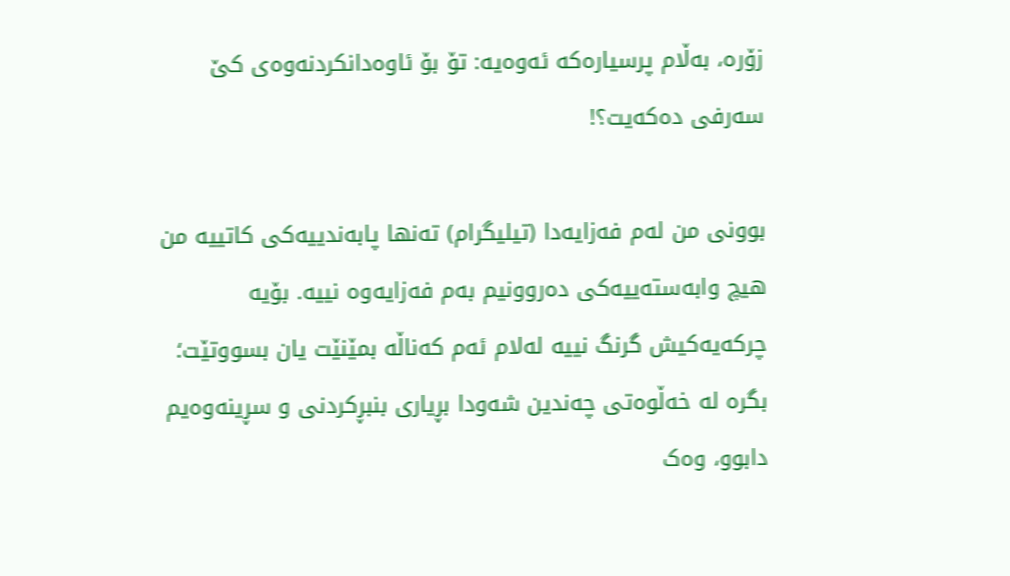زۆرە، بەڵام پرسیارەکە ئەوەیە: تۆ بۆ ئاوەدانکردنەوەی کێ سەرفی دەکەیت؟!

بوونی من لەم فەزایەدا (تیلیگرام) تەنها پابەندییەکی کاتییە من هیچ وابەستەییەکی دەروونیم بەم فەزایەوە نییە. بۆیە چرکەیەکیش گرنگ نییە لەلام ئەم کەناڵە بمێنێت یان بسووتێت؛ بگرە لە خەڵوەتی چەندین شەودا بڕیاری بنبڕکردنی و سڕینەوەیم دابوو، وەک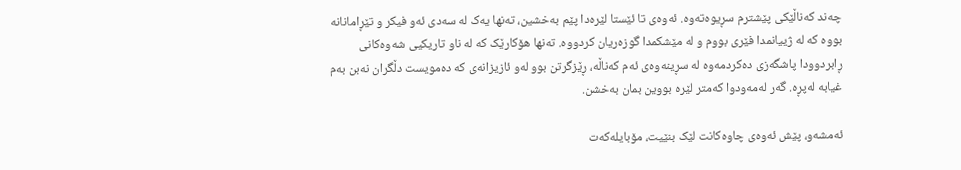چەند کەناڵێکی پێشترم سڕیوەتەوە. ئەوەی تا ئێستا لێرەدا پێم بەخشین، تەنها یەک لە سەدی ئەو فیکر و تێڕامانانە بووە کە لە ژییانمدا فێری بووم و لە مێشکمدا گوزەریان کردووە. تەنها هۆکارێک کە لە ناو تاریکیی شەوەکانی ڕابردوودا پاشگەزی دەکردمەوە لە سڕینەوەی ئەم کەناڵە، ڕێزگرتن بوو لەو ئازیزانەی کە دەمویست دڵگران نەبن بەم غیابە لەپڕە. گەر لەمەودوا کەمتر لێرە بووین بمان بەخشن.

ئەمشەو، پێش ئەوەی چاوەکانت لێک بنێیت، مۆبایلەکەت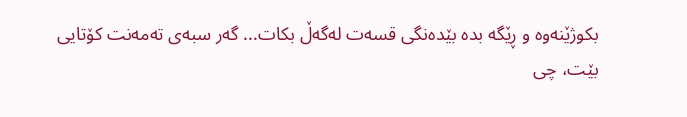بکوژێنەوە و ڕێگە بدە بێدەنگی قسەت لەگەڵ بکات... گەر سبەی تەمەنت کۆتایی بێت، چی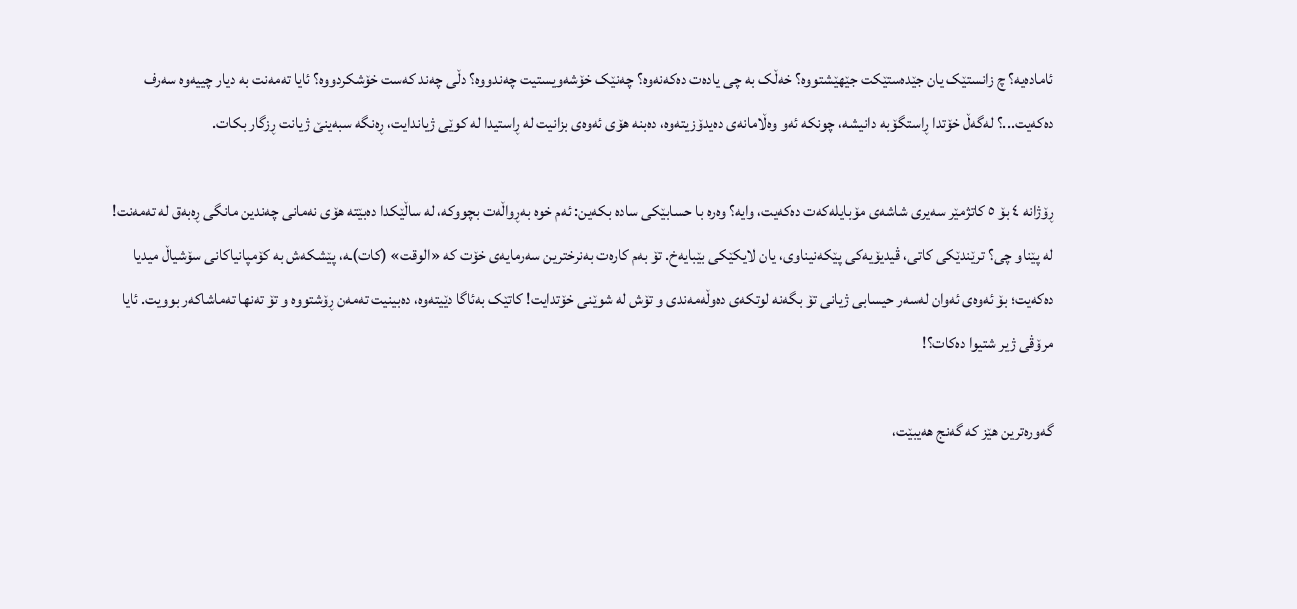ئامادەیە؟ چ زانستێک یان جێدەستێکت جێهێشتووە؟ خەڵک بە چی یادەت دەکەنەوە؟ چەنێک خۆشەویستیت چەندووە؟ دڵی چەند کەست خۆشکردووە؟ ئایا تەمەنت بە دیار چییەوە سەرف دەکەیت...؟ لەگەڵ خۆتدا ڕاستگۆبە دانیشە، چونکە ئەو وەڵامانەی دەیدۆزیتەوە، دەبنە هۆی ئەوەی بزانیت لە ڕاستیدا لە کوێی ژیاندایت، ڕەنگە سبەینێ ژیانت ڕزگار بکات.

ڕۆژانە ٤ بۆ ٥ کاتژمێر سەیری شاشەی مۆبایلەکەت دەکەیت، وایە؟ وەرە با حسابێکی سادە بکەین: ئەم خوە بەڕواڵەت بچووکە، لە ساڵێکدا دەبێتە هۆی نەمانی چەندین مانگی ڕەبەق لە تەمەنت! لە پێناو چی؟ ترێندێکی کاتی، ڤیدیۆیەکی پێکەنیناوی، یان لایکێکی بێبایەخ. تۆ بەم کارەت بەنرخترین سەرمایەی خۆت کە «الوقت» (کات)ـە، پێشکەش بە کۆمپانیاکانی سۆشیاڵ میدیا دەکەیت؛ بۆ ئەوەی ئەوان لەسەر حیسابی ژیانی تۆ بگەنە لوتکەی دەوڵەمەندی و تۆش لە شوێنی خۆتدایت! کاتێک بەئاگا دێیتەوە، دەبینیت تەمەن ڕۆشتووە و تۆ تەنها تەماشاکەر بوویت. ئایا مرۆڤی ژیر شتیوا دەکات؟!

گەورەترین هێز کە گەنج هەیبێت،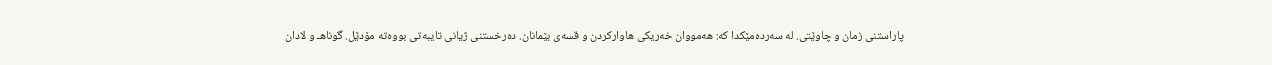پاراستنی زمان و چاوێتی. لە سەردەمێکدا کە: هەمووان خەریکی هاوارکردن و قسەی بێمانان. دەرخستنی ژیانی تایبەتی بووەتە مۆدێل. گوناهـ و لادان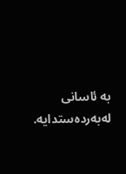بە ئاسانی لەبەردەستدایە.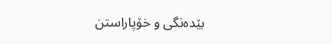بێدەنگی و خۆپاراستن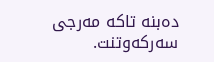دەبنە تاکە مەرجی سەرکەوتنت.